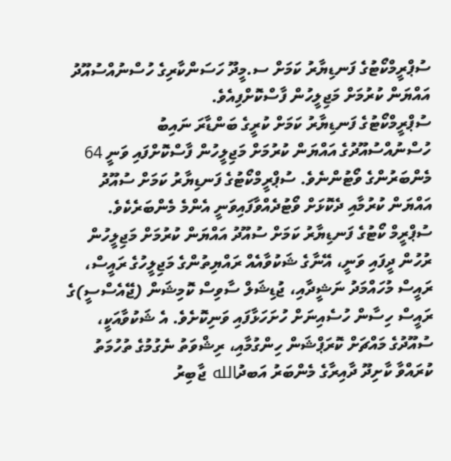ސުޕްރީމްކޯޓުގެ ފަނޑިޔާރު ކަމަށް ސ.މީދޫ ހަސަންކާރިގެ ހުސްނުއްސުއޫދު އައްޔަން ކުރުމަށް މަޖިލީހުން ފާސްކޮށްފިއެވެ.
ސުޕްރީމްކޯޓުގެ ފަނޑިޔާރު ކަމަށް ކުރީގެ ބަންޑާރަ ނައިބު ހުސްނުއްސުއޫދުގެ އައްޔަން ކުރުމަށް މަޖިލީހުން ފާސްކޮށްފައި ވަނީ 64 މެންބަރުންގެ ވޯޓުންނެވެ. ސުޕްރީމްކޯޓުގެ ފަނޑިޔާރު ކަމަށް ސުއޫދު އައްޔަން ކުރުމާއި ދެކޮޅަށް ވޯޓުދެއްވާފައިވަނީ އެންމެ މެންބަރެކެވެ.
ސުޕްރީމް ކޯޓުގެ ފަނޑިޔާރު ކަމަށް ސުއޫދު އައްޔަން ކުރުމަށް މަޖިލީހުން ރުހުން ދީފައި ވަނީ، އޭނާގެ ޝަކުވާއެއް ރައްޔިތުންގެ މަޖިލީހުގެ ރައީސް، ރައީސް މުހައްމަދު ނަޝީދާއި، ޖުޑިޝަލް ސާވިސް ކޮމިޝަން (ޖޭއެސްސީ)ގެ ރައީސް ހިސާން ހުސެއިނަށް ހުށަހަޅާފައި ވަނިކޮށެވެ. އެ ޝަކުވާއަކީ، ސުއޫދުގެ މައްޗަށް ކޮރަޕްޝަން ހިންގުމާއި، ރިޝްވަތު ނެގުމުގެ ތުހުމަތު ކުރައްވާ ކާށިދޫ ދާއިރާގެ މެންބަރު އަބދުالله ޖާބިރު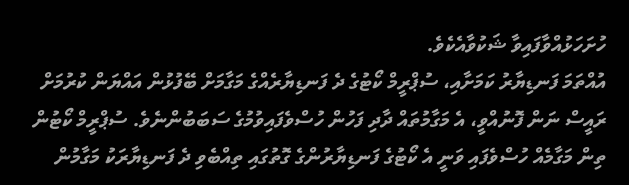ހުށަހަޅުއްވާފައިވާ ޝަކުވާއެކެވެ.
އުއްތަމަ ފަނޑިޔާރު ކަމަށާއި، ސުޕްރީމް ކޯޓުގެ ދެ ފަނޑިޔާރެއްގެ މަގާމަށް ބޭފުޅުން އައްޔަން ކުރުމަށް ރައީސް ނަން ފޮނުއްވީ، އެ މަގާމުތައް ދާދި ފަހުން ހުސްވެފައިވުމުގެ ސަބަބުންނެވެ. ސުޕްރީމް ކޯޓުން ތިން މަގާމެއް ހުސްވެފައި ވަނީ އެ ކޯޓުގެ ފަނޑިޔާރުންގެ ގޮތުގައި ތިއްބެވި ދެ ފަނޑިޔާރަކު މަގާމުން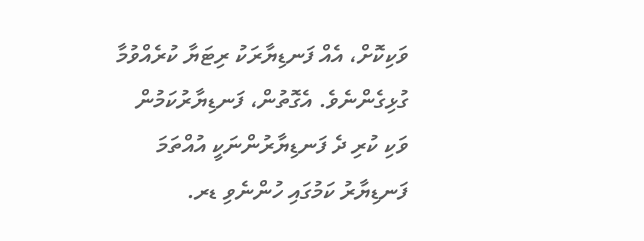ވަކިކޮށް، އެއް ފަނޑިޔާރަކު ރިޓަޔާ ކުރެއްވުމާ ގުޅިގެންނެވެ. އެގޮތުން، ފަނޑިޔާރުކަމުން ވަކި ކުރި ދެ ފަނޑިޔާރުންނަކީ އުއްތަމަ ފަނޑިޔާރު ކަމުގައި ހުންނެވި ޑރ.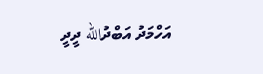އަހްމަދު އަބްދުالله ދީދީ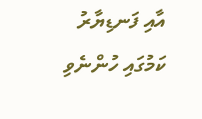އާއި ފަނޑިޔާރު ކަމުގައި ހުންނެވި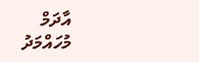އާދަމް މުހައްމަދު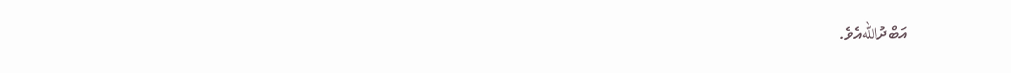އަބްދުاللهއެވެ.